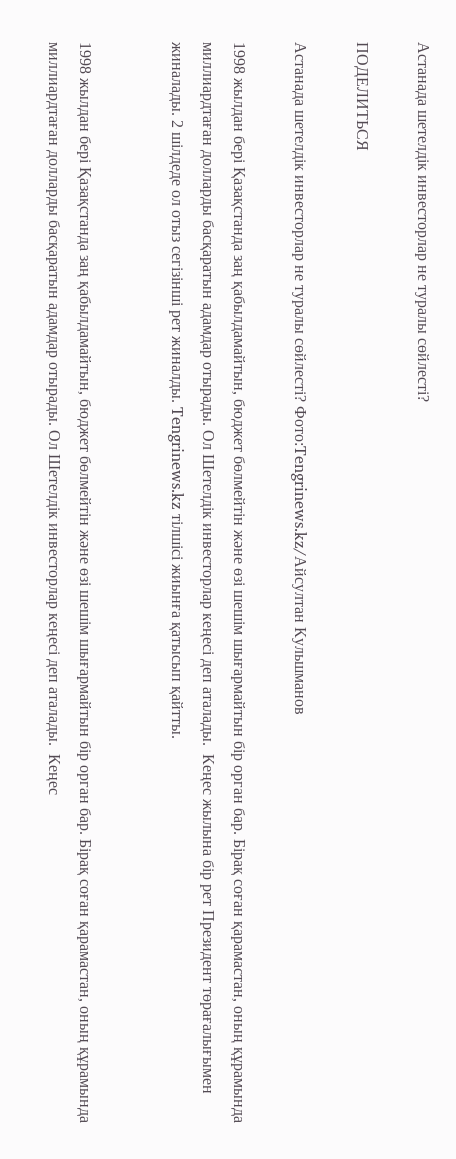Астанада шетелдік инвесторлар не туралы сөйлесті?

ПОДЕЛИТЬСЯ

Астанада шетелдік инвесторлар не туралы сөйлесті? Фото:Tengrinews.kz/Айсултан Кульшманов

1998 жылдан бері Қазақстанда заң қабылдамайтын, бюджет бөлмейтін және өзі шешім шығармайтын бір орган бар. Бірақ соған қарамастан, оның құрамында миллиардтаған долларды басқаратын адамдар отырады. Ол Шетелдік инвесторлар кеңесі деп аталады.  Кеңес жылына бір рет Президент төрағалығымен жиналады. 2 шілдеде ол отыз сегізінші рет жиналды. Tengrinews.kz тілшісі жиынға қатысып қайтты.


1998 жылдан бері Қазақстанда заң қабылдамайтын, бюджет бөлмейтін және өзі шешім шығармайтын бір орган бар. Бірақ соған қарамастан, оның құрамында миллиардтаған долларды басқаратын адамдар отырады. Ол Шетелдік инвесторлар кеңесі деп аталады.  Кеңес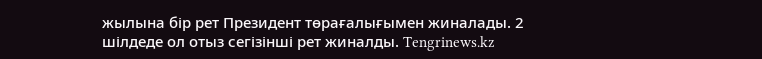жылына бір рет Президент төрағалығымен жиналады. 2 шілдеде ол отыз сегізінші рет жиналды. Tengrinews.kz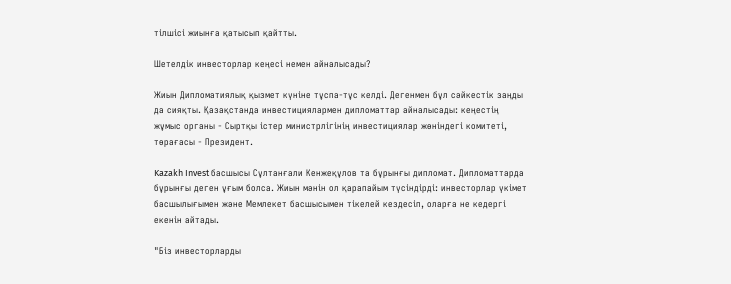тілшісі жиынға қатысып қайтты.

Шетелдік инвесторлар кеңесі немен айналысады?

Жиын Дипломатиялық қызмет күніне тұспа-тұс келді. Дегенмен бұл сәйкестік заңды да сияқты. Қазақстанда инвестициялармен дипломаттар айналысады: кеңестің жұмыс органы - Сыртқы істер министрлігінің инвестициялар жөніндегі комитеті, төрағасы - Президент.

Kazakh Invest басшысы Сұлтанғали Кенжеқұлов та бұрынғы дипломат. Дипломаттарда бұрынғы деген ұғым болса. Жиын мәнін ол қарапайым түсіндірді: инвесторлар үкімет басшылығымен және Мемлекет басшысымен тікелей кездесіп, оларға не кедергі екенін айтады.

"Біз инвесторларды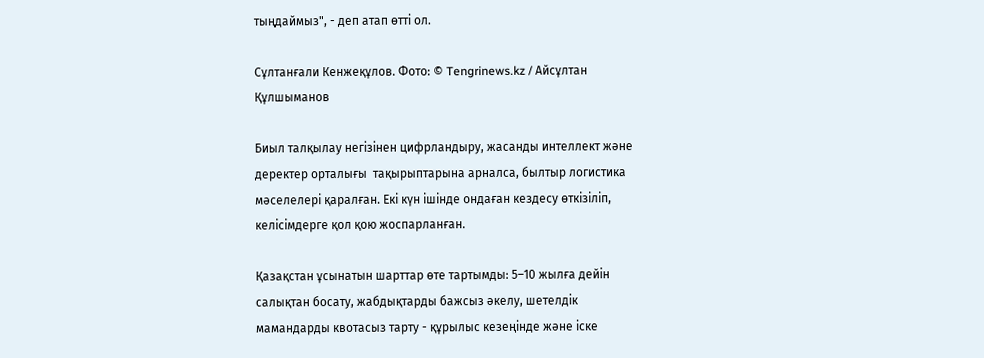тыңдаймыз", - деп атап өтті ол.

Сұлтанғали Кенжеқұлов. Фото: © Tengrinews.kz / Айсұлтан Құлшыманов

Биыл талқылау негізінен цифрландыру, жасанды интеллект және деректер орталығы  тақырыптарына арналса, былтыр логистика мәселелері қаралған. Екі күн ішінде ондаған кездесу өткізіліп, келісімдерге қол қою жоспарланған.

Қазақстан ұсынатын шарттар өте тартымды: 5–10 жылға дейін салықтан босату, жабдықтарды бажсыз әкелу, шетелдік мамандарды квотасыз тарту - құрылыс кезеңінде және іске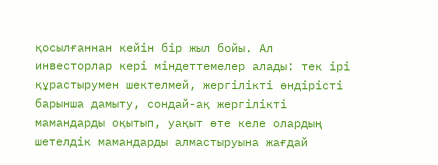қосылғаннан кейін бір жыл бойы. Ал инвесторлар кері міндеттемелер алады: тек ірі құрастырумен шектелмей, жергілікті өндірісті барынша дамыту, сондай-ақ жергілікті мамандарды оқытып, уақыт өте келе олардың шетелдік мамандарды алмастыруына жағдай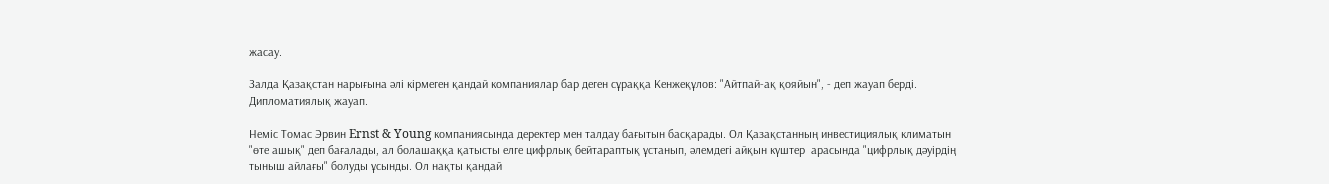жасау.

Залда Қазақстан нарығына әлі кірмеген қандай компаниялар бар деген сұраққа Кенжеқұлов: "Айтпай-ақ қояйын", - деп жауап берді. Дипломатиялық жауап.

Неміс Томас Эрвин Ernst & Young компаниясында деректер мен талдау бағытын басқарады. Ол Қазақстанның инвестициялық климатын "өте ашық" деп бағалады, ал болашаққа қатысты елге цифрлық бейтараптық ұстанып, әлемдегі айқын күштер  арасында "цифрлық дәуірдің тыныш айлағы" болуды ұсынды. Ол нақты қандай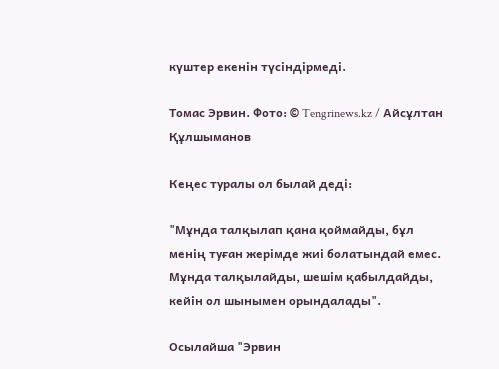күштер екенін түсіндірмеді.

Томас Эрвин. Фото: © Tengrinews.kz / Айсұлтан Құлшыманов

Кеңес туралы ол былай деді:

"Мұнда талқылап қана қоймайды, бұл менің туған жерімде жиі болатындай емес. Мұнда талқылайды, шешім қабылдайды, кейін ол шынымен орындалады".

Осылайша "Эрвин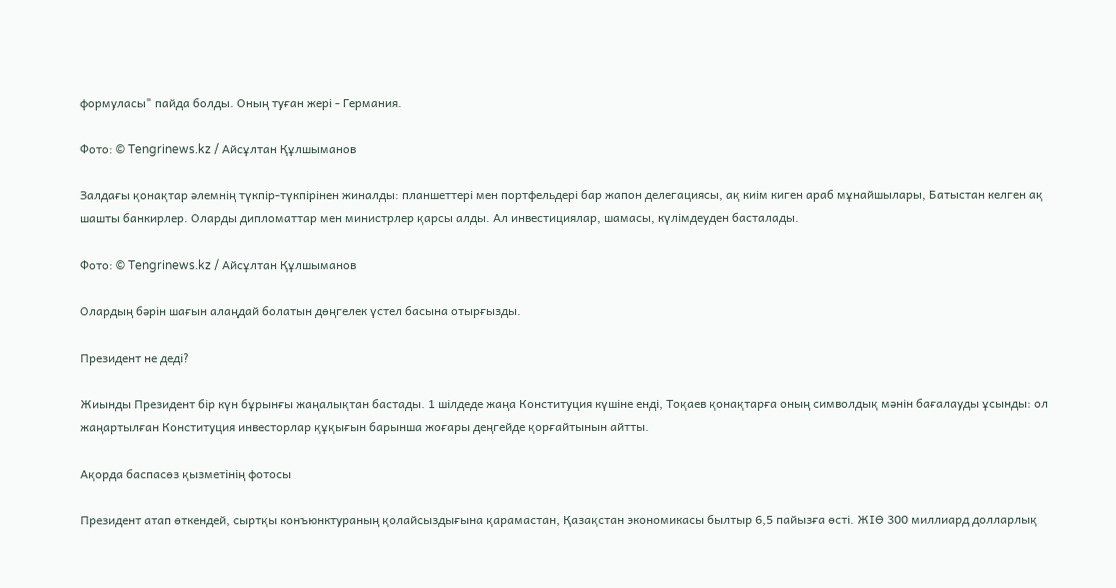формуласы" пайда болды. Оның туған жері - Германия.

Фото: © Tengrinews.kz / Айсұлтан Құлшыманов

Залдағы қонақтар әлемнің түкпір-түкпірінен жиналды: планшеттері мен портфельдері бар жапон делегациясы, ақ киім киген араб мұнайшылары, Батыстан келген ақ шашты банкирлер. Оларды дипломаттар мен министрлер қарсы алды. Ал инвестициялар, шамасы, күлімдеуден басталады.

Фото: © Tengrinews.kz / Айсұлтан Құлшыманов

Олардың бәрін шағын алаңдай болатын дөңгелек үстел басына отырғызды.

Президент не деді?

Жиынды Президент бір күн бұрынғы жаңалықтан бастады. 1 шілдеде жаңа Конституция күшіне енді, Тоқаев қонақтарға оның символдық мәнін бағалауды ұсынды: ол жаңартылған Конституция инвесторлар құқығын барынша жоғары деңгейде қорғайтынын айтты.

Ақорда баспасөз қызметінің фотосы

Президент атап өткендей, сыртқы конъюнктураның қолайсыздығына қарамастан, Қазақстан экономикасы былтыр 6,5 пайызға өсті. ЖІӨ 300 миллиард долларлық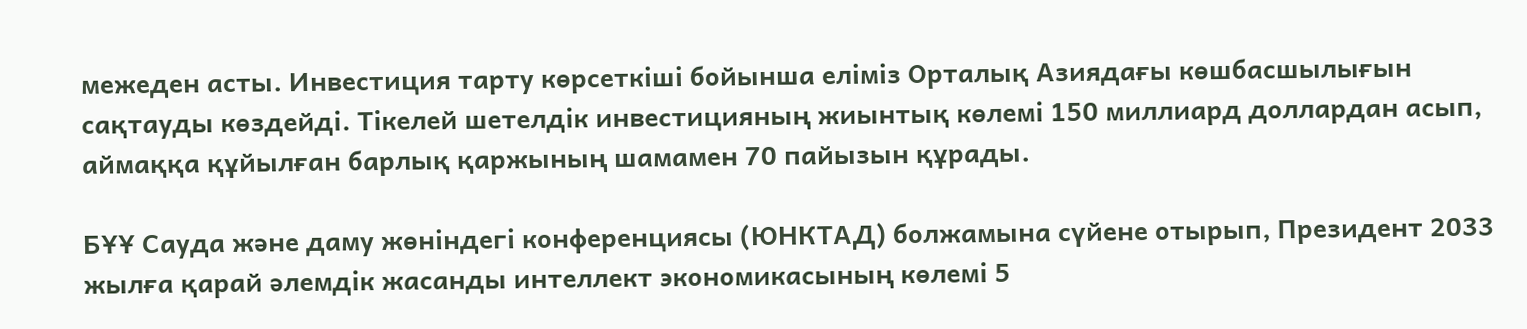межеден асты. Инвестиция тарту көрсеткіші бойынша еліміз Орталық Азиядағы көшбасшылығын сақтауды көздейді. Тікелей шетелдік инвестицияның жиынтық көлемі 150 миллиард доллардан асып, аймаққа құйылған барлық қаржының шамамен 70 пайызын құрады.

БҰҰ Сауда және даму жөніндегі конференциясы (ЮНКТАД) болжамына сүйене отырып, Президент 2033 жылға қарай әлемдік жасанды интеллект экономикасының көлемі 5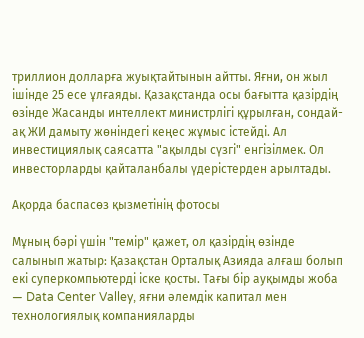триллион долларға жуықтайтынын айтты. Яғни, он жыл ішінде 25 есе ұлғаяды. Қазақстанда осы бағытта қазірдің өзінде Жасанды интеллект министрлігі құрылған, сондай-ақ ЖИ дамыту жөніндегі кеңес жұмыс істейді. Ал инвестициялық саясатта "ақылды сүзгі" енгізілмек. Ол инвесторларды қайталанбалы үдерістерден арылтады.

Ақорда баспасөз қызметінің фотосы

Мұның бәрі үшін "темір" қажет, ол қазірдің өзінде салынып жатыр: Қазақстан Орталық Азияда алғаш болып екі суперкомпьютерді іске қосты. Тағы бір ауқымды жоба — Data Center Valley, яғни әлемдік капитал мен технологиялық компанияларды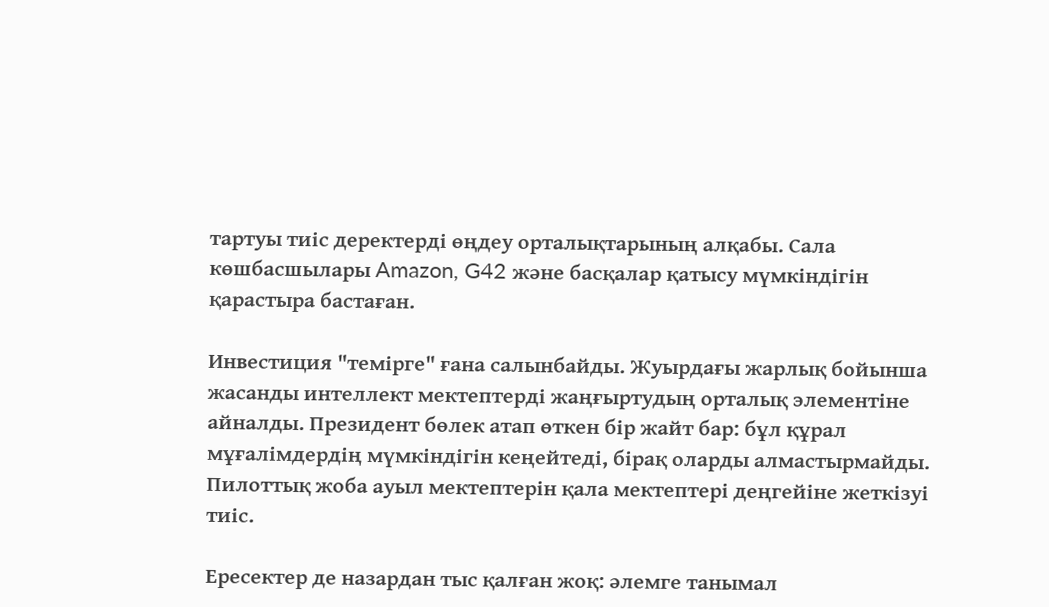тартуы тиіс деректерді өңдеу орталықтарының алқабы. Сала көшбасшылары Amazon, G42 және басқалар қатысу мүмкіндігін қарастыра бастаған.

Инвестиция "темірге" ғана салынбайды. Жуырдағы жарлық бойынша жасанды интеллект мектептерді жаңғыртудың орталық элементіне айналды. Президент бөлек атап өткен бір жайт бар: бұл құрал мұғалімдердің мүмкіндігін кеңейтеді, бірақ оларды алмастырмайды. Пилоттық жоба ауыл мектептерін қала мектептері деңгейіне жеткізуі тиіс.

Ересектер де назардан тыс қалған жоқ: әлемге танымал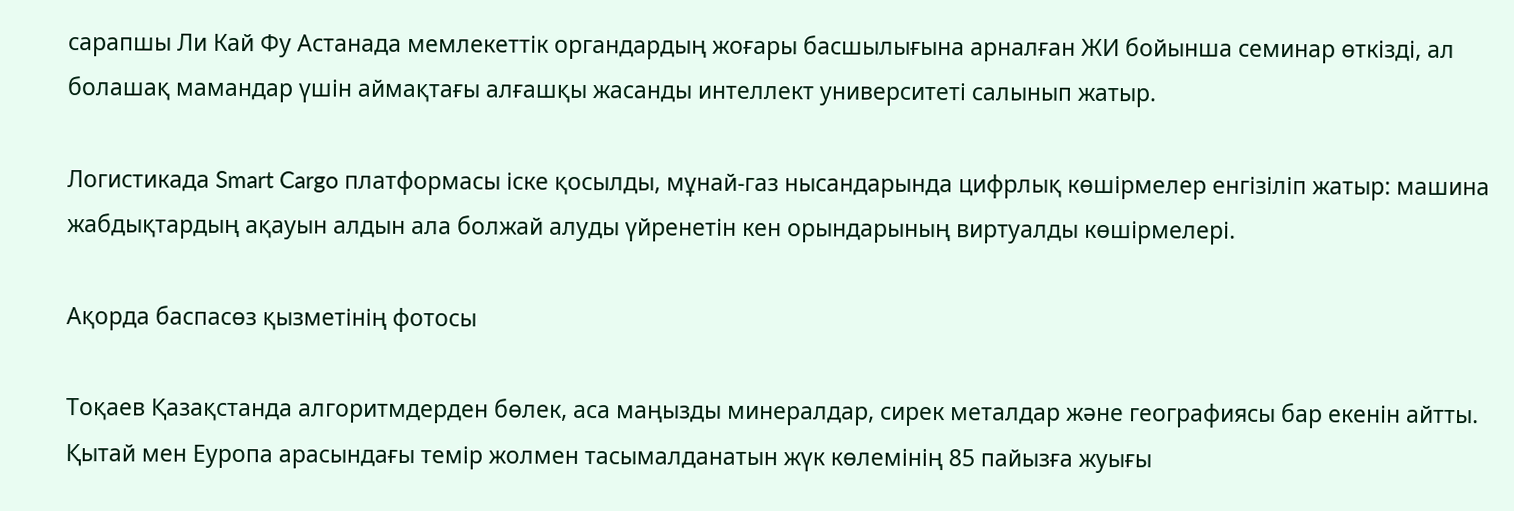сарапшы Ли Кай Фу Астанада мемлекеттік органдардың жоғары басшылығына арналған ЖИ бойынша семинар өткізді, ал болашақ мамандар үшін аймақтағы алғашқы жасанды интеллект университеті салынып жатыр.

Логистикада Smart Cargo платформасы іске қосылды, мұнай-газ нысандарында цифрлық көшірмелер енгізіліп жатыр: машина жабдықтардың ақауын алдын ала болжай алуды үйренетін кен орындарының виртуалды көшірмелері.

Ақорда баспасөз қызметінің фотосы

Тоқаев Қазақстанда алгоритмдерден бөлек, аса маңызды минералдар, сирек металдар және географиясы бар екенін айтты. Қытай мен Еуропа арасындағы темір жолмен тасымалданатын жүк көлемінің 85 пайызға жуығы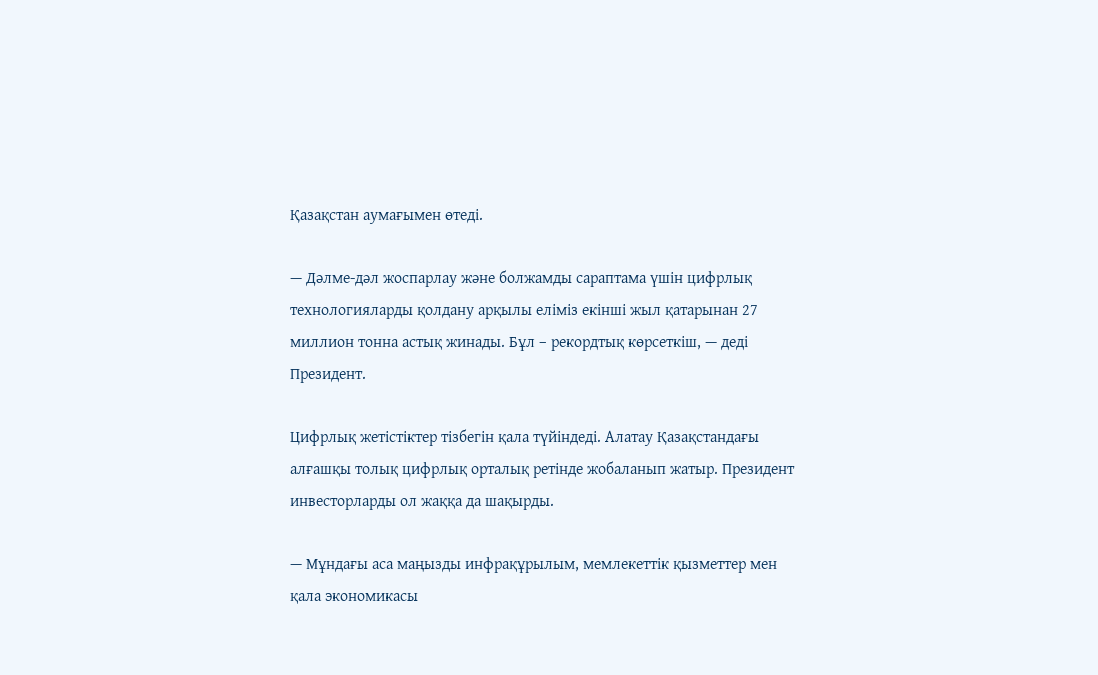Қазақстан аумағымен өтеді.

— Дәлме-дәл жоспарлау және болжамды сараптама үшін цифрлық технологияларды қолдану арқылы еліміз екінші жыл қатарынан 27 миллион тонна астық жинады. Бұл – рекордтық көрсеткіш, — деді Президент.

Цифрлық жетістіктер тізбегін қала түйіндеді. Алатау Қазақстандағы алғашқы толық цифрлық орталық ретінде жобаланып жатыр. Президент инвесторларды ол жаққа да шақырды.

— Мұндағы аса маңызды инфрақұрылым, мемлекеттік қызметтер мен қала экономикасы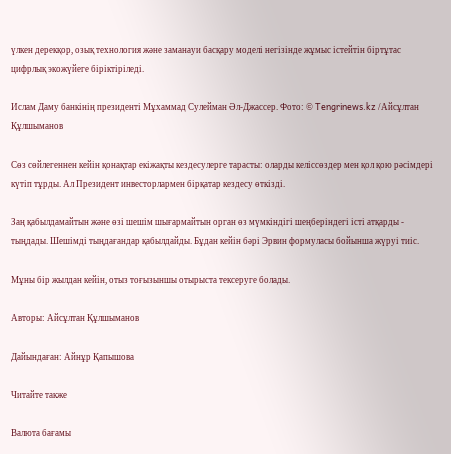үлкен дерекқор, озық технология және заманауи басқару моделі негізінде жұмыс істейтін біртұтас цифрлық экожүйеге біріктіріледі.

Ислам Даму банкінің президенті Мұхаммад Сулейман Әл-Джассер. Фото: © Tengrinews.kz /Айсұлтан Құлшыманов

Сөз сөйлегеннен кейін қонақтар екіжақты кездесулерге тарасты: оларды келіссөздер мен қол қою рәсімдері күтіп тұрды. Ал Президент инвесторлармен бірқатар кездесу өткізді.

Заң қабылдамайтын және өзі шешім шығармайтын орган өз мүмкіндігі шеңберіндегі істі атқарды - тыңдады. Шешімді тыңдағандар қабылдайды. Бұдан кейін бәрі Эрвин формуласы бойынша жүруі тиіс.

Мұны бір жылдан кейін, отыз тоғызыншы отырыста тексеруге болады.

Авторы: Айсұлтан Құлшыманов

Дайындаған: Айнұр Қапышова

Читайте также

Валюта бағамы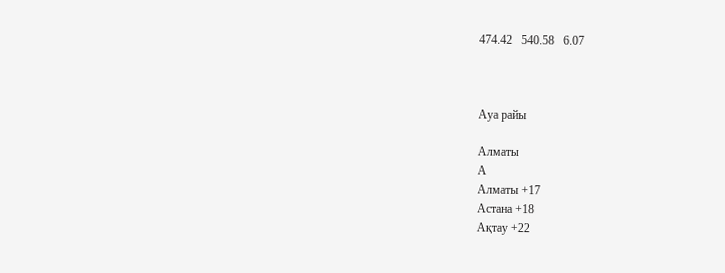474.42   540.58   6.07



Ауа райы

Алматы
А
Алматы +17
Астана +18
Ақтау +22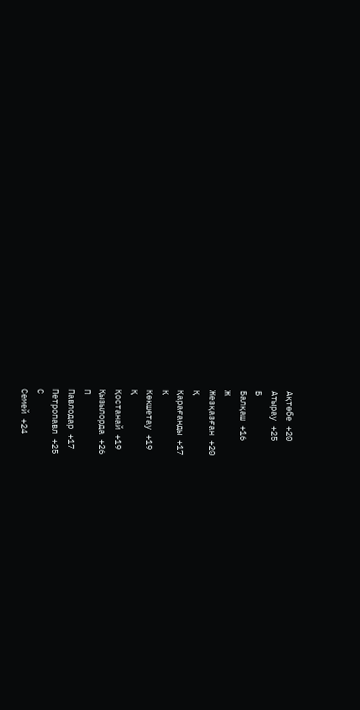Ақтөбе +20
Атырау +25
Б
Балқаш +16
Ж
Жезқазған +20
Қ
Қарағанды +17
К
Көкшетау +19
Қ
Қостанай +19
Қызылорда +26
П
Павлодар +17
Петропавл +25
С
Семей +24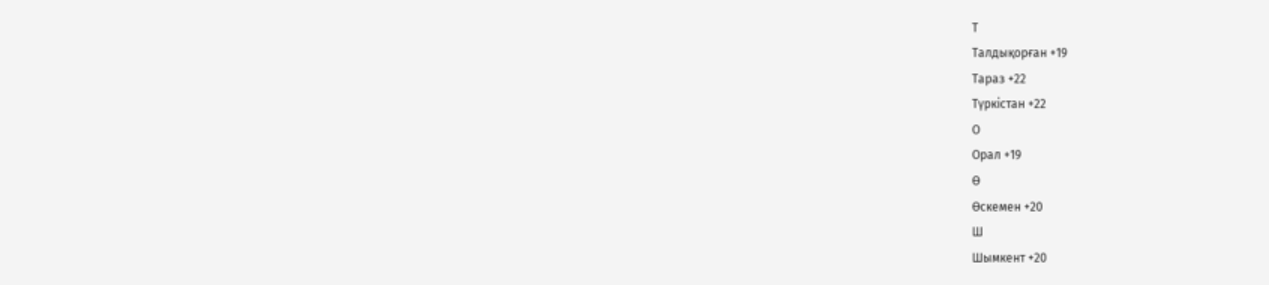Т
Талдықорған +19
Тараз +22
Түркістан +22
О
Орал +19
Ө
Өскемен +20
Ш
Шымкент +20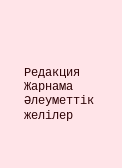Редакция Жарнама
Әлеуметтік желілер